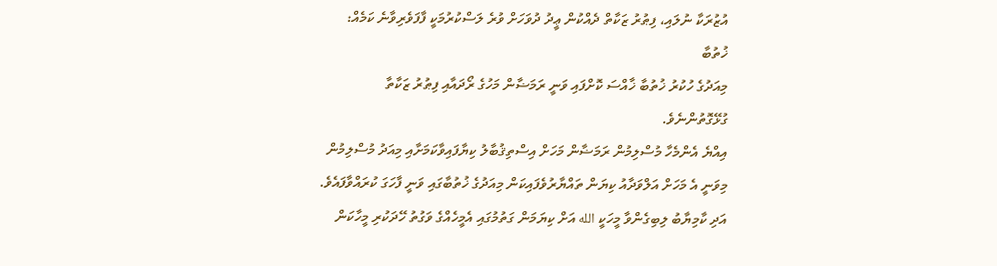އުޒުރަކާ ނުލައި، ފިޠުރު ޒަކާތް ދެއްކުން ޢީދު ދުވަހަށް ވުރެ ލަސްކުރުމަކީ ފާފަވެރިވާނެ ކަމެއް: ޚުތުބާ
މިއަދުގެ ހުކުރު ޚުތުބާ ޚާއްސަ ކޮށްފައި ވަނީ ރަމަޟާން މަހުގެ ރޯދައާއި ފިޠުރު ޒަކާތާ ގުޅޭގޮތުންނެވެ.
އިއްޔެ އެންމެހާ މުސްލިމުން ރަމަޟާން މަހަށް އިސްތިޤުބާލު ކިޔާފައިވާކަމަށާއި މިއަދު މުސްލިމުން މިވަނީ އެ މަހަށް އަލްވަދާއު ކިޔަން ތައްޔާރުވެފައިކަން މިއަދުގެ ޚުތުބާގައި ވަނީ ފާހަގަ ކުރައްވާފައެވެ. އަދި ކާމިޔާބު ލިބިގެންވާ މީހަކީ الله އަށް ކިޔަމަން ގަތުމުގައި އެމީހެއްގެ ވަގުތު ހޭދަކުރި މީހާކަން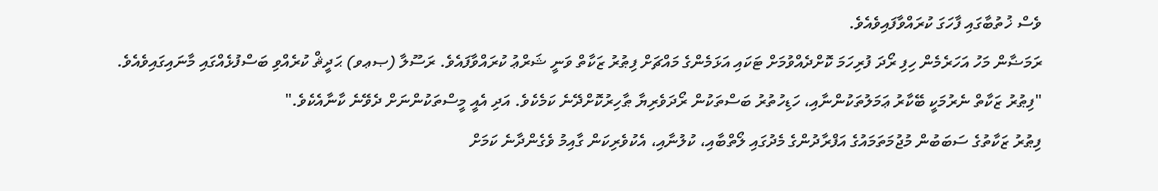ވެސް ޚުތުބާގައި ފާހަގަ ކުރައްވާފައިވެއެވެ.
ރަމަޟާން މަހު އަހަރެމެން ހިފި ރޯދަ ފުރިހަމަ ކޮށްދެއްވުމަށް ޓަކައި އަޅަމެންގެ މައްޗަށް ފިޠުރު ޒަކާތް ވަނީ ޝަރްޢު ކުރައްވާފައެވެ. ރަސޫލާ (ޞޢވ) ޙަދީޘް ކުރެއްވި ބަސްފުޅެއްގައި މާނައިގައިވެއެވެ.
"ފިޠުރު ޒަކާތް ނެރުމަކީ ބޭކާރު ޢަމަލުތަކުންނާއި، ހަޑިހުތުރު ބަސްތަކުން ރޯދަވެރިޔާ ޠާހިރުކޮށްދޭނެ ކަމެކެވެ. އަދި އެއީ މީސްތަކުންނަށް ދެވޭނެ ކާނާއެކެވެ."
ފިޠުރު ޒަކާތުގެ ސަބަބުން މުޖުމަތަމައުގެ އަފްރާދުންގެ މެދުގައި ލޯތްބާއި، ކުލުނާއި، އެކުވެރިކަން ގާއިމު ވެގެންދާނެ ކަމަށް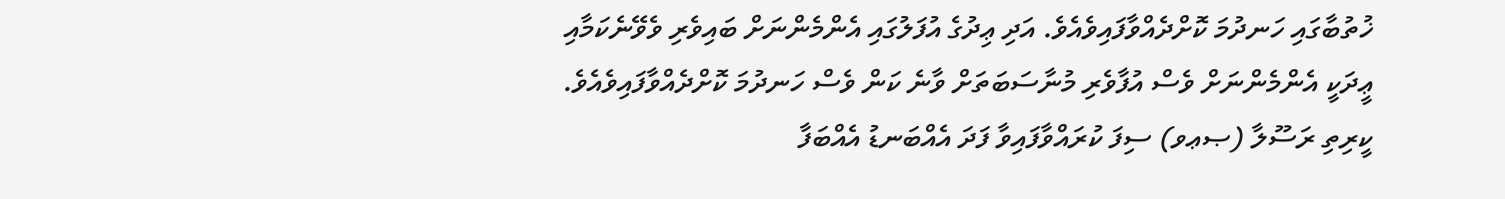ޚުތުބާގައި ހަނދުމަ ކޮށްދެއްވާފައިވެއެވެ. އަދި ޢިދުގެ އުފަލުގައި އެންމެންނަށް ބައިވެރި ވެވޭނެކަމާއި ޢީދަކީ އެންމެންނަށް ވެސް އުފާވެރި މުނާސަބަތަށް ވާނެ ކަން ވެސް ހަނދުމަ ކޮށްދެއްވާފައިވެއެވެ.
ކީރިތި ރަސޫލާ (ޞޢވ) ސިފަ ކުރައްވާފައިވާ ފަދަ އެއްބަނޑު އެއްބަފާ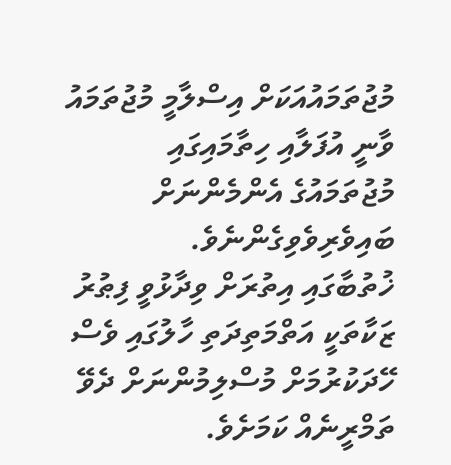މުޖުތަމައުއަކަށް އިސްލާމީ މުޖުތަމައު ވާނީ އުފަލާއި ހިތާމައިގައި މުޖުތަމައުގެ އެންމެންނަށް ބައިވެރިވެވިގެންނެވެ.
ޚުތުބާގައި އިތުރަށް ވިދާޅުވީ ފިޠުރު ޒަކާތަކީ އަތްމަތިދަތި ހާލުގައި ވެސް ހޭދަކުރުމަށް މުސްލިމުންނަށް ދެވޭ ތަމްރީނެއް ކަމަށެވެ.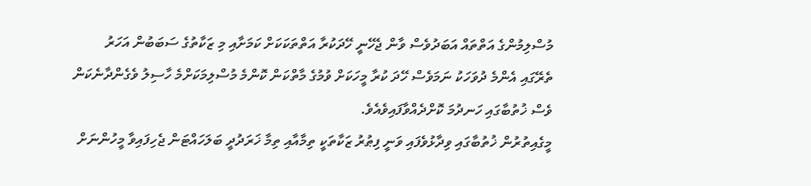މުސްލިމުންގެ އަތްތައް އަބަދުވެސް ވާން ޖެހޭނީ ހޭދަކުރާ އަތްތަކަކަށް ކަމަށާއި މި ޒަކާތުގެ ސަބަބުން އަހަރު ތެރޭގައި އެންމެ ދުވަހަކު ނަމަވެސް ހޭދަ ކުރާ މީހަކަށް ވުމުގެ މާތްކަން ކޮންމެ މުސްލިމަކަށްމެ ހާސިލު ވެގެންދާނެކަން ވެސް ޚުތުބާގައި ހަނދުމަ ކޮށްދެއްވާފައިވެއެވެ.
މީގެއިތުރުން ޚުތުބާގައި ވިދާޅުވެފައި ވަނީ ފިޠުރު ޒަކާތަކީ ތިމާއާއި ތިމާ ޚަރަދުދީ ބަލަހައްޓަން ޖެހިފައިވާ މީހުންނަށް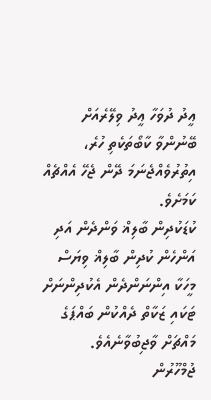ޢީދު ދުވަހާ ޢީދު ވިލޭރެއަށް ބޭނުންވާ ކާބޯތަކެތި ހުރެ، އިތުރުވެއްޖެނަމަ ދޭން ޖެހޭ އެއްޗެއް ކަމަށެވެ.
ކުޑަކުދިން ބާލިޣް ވަންދެން އަދި އަންހެން ކުދިން ބާލިޣް ވިޔަސް މީހަކާ އިންނަންދެން އެކުދިންނަށް ޓަކައި ޒަކާތް ދެއްކުން ބައްޕަގެ މައްޗަށް ވާޖިބުވާނެއެވެ.
ޖުމްހޫރުން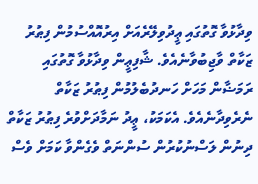ވިދާޅުވާ ގޮތުގައި ޢީދުވިލޭރެއަށް އިރުއޮއްސުމުން ފިޠުރު ޒަކާތް ވާޖިބުވާނެއެވެ. ޝާފިޢީން ވިދާޅުވާ ގޮތުގައި ރަމަޟާން މަހަށް ހަނދުބެލުމުން ފިޠުރު ޒަކާތް ނެރެވިދާނެއެވެ. އެކަމަކު، ޢީދު ނަމާދަށްވުރެ ފިޠުރު ޒަކާތް ދިނުން ލަސްނުކުރުން ސުންނަތް ވެގެންވާ ކަމަށް ވެސް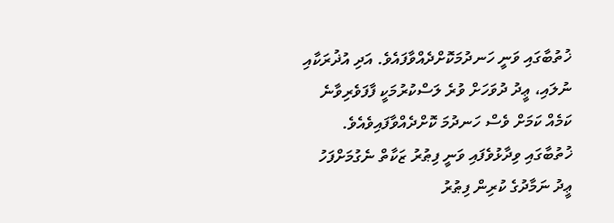ޚުތުބާގައި ވަނީ ހަނދުމަކޮށްދެއްވާފައެވެ. އަދި އުޛުރަކާއި ނުލައި، ޢީދު ދުވަހަށް ވުރެ ލަސްކުރުމަކީ ފާފަވެރިވާނެ ކަމެއް ކަމަށް ވެސް ހަނދުމަ ކޮށްދެއްވާފައިވެއެވެ.
ޚުތުބާގައި ވިދާޅުވެފައި ވަނީ ފިޠުރު ޒަކާތް ނެގުމަށްފަހު ޢީދު ނަމާދުގެ ކުރިން ފިޠުރު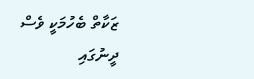ޒަކާތް ބެހުމަކީ ވެސް ދީނުގައި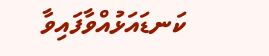ކަނޑައަޅުއްވާފައިވާ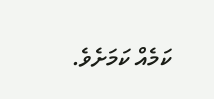ކަމެއް ކަމަށެވެ.